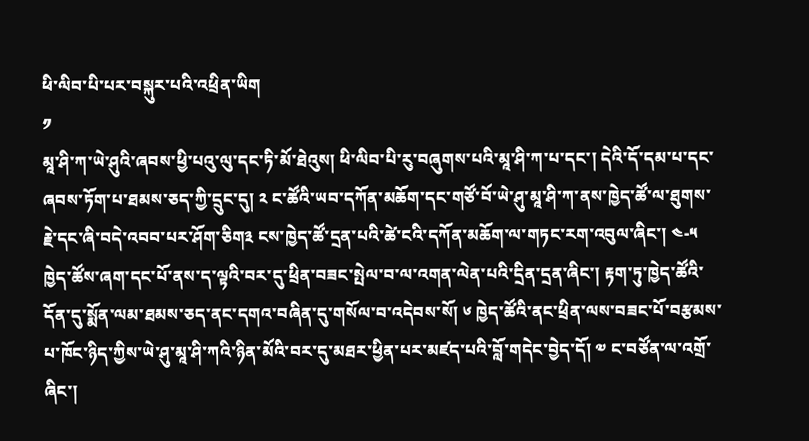ཕི་ལིབ་པི་པར་བསྐུར་པའི་འཕྲིན་ཡིག
༡
མཱ་ཤི་ཀ་ཡེ་ཤུའི་ཞབས་ཕྱི་པའུ་ལུ་དང་ཏི་མོ་ཐེའུས། ཕི་ལིབ་པི་རུ་བཞུགས་པའི་མཱ་ཤི་ཀ་པ་དང་། དེའི་དོ་དམ་པ་དང་ཞབས་ཏོག་པ་ཐམས་ཅད་ཀྱི་དྲུང་དུ། ༢ ང་ཚོའི་ཡབ་དཀོན་མཆོག་དང་གཙོ་བོ་ཡེ་ཤུ་མཱ་ཤི་ཀ་ནས་ཁྱེད་ཚོ་ལ་ཐུགས་རྗེ་དང་ཞི་བདེ་འབབ་པར་ཤོག་ཅིག༣ ངས་ཁྱེད་ཚོ་དྲན་པའི་ཚེ་ངའི་དཀོན་མཆོག་ལ་གཏང་རག་འབུལ་ཞིང་། ༤-༥ ཁྱེད་ཚོས་ཞག་དང་པོ་ནས་ད་ལྟའི་བར་དུ་ཕྲིན་བཟང་སྤེལ་བ་ལ་འགན་ལེན་པའི་དྲིན་དྲན་ཞིང་། རྟག་ཏུ་ཁྱེད་ཚོའི་དོན་དུ་སྨོན་ལམ་ཐམས་ཅད་ནང་དགའ་བཞིན་དུ་གསོལ་བ་འདེབས་སོ། ༦ ཁྱེད་ཚོའི་ནང་ཕྲིན་ལས་བཟང་པོ་བརྩམས་པ་ཁོང་ཉིད་ཀྱིས་ཡེ་ཤུ་མཱ་ཤི་ཀའི་ཉིན་མོའི་བར་དུ་མཐར་ཕྱིན་པར་མཛད་པའི་བློ་གདེང་བྱེད་དོ། ༧ ང་བཙོན་ལ་འགྲོ་ཞིང་།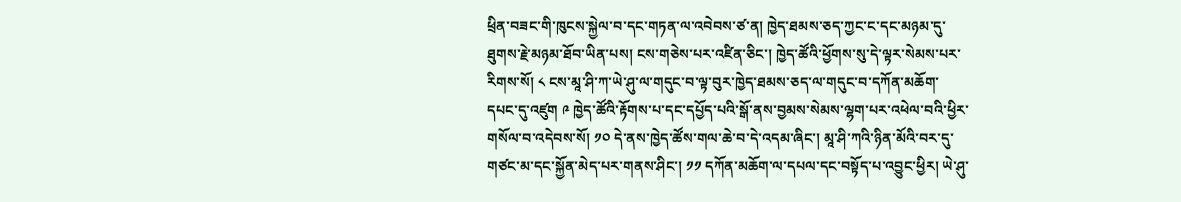ཕྲིན་བཟང་གི་ཁུངས་སྐྱེལ་བ་དང་གཏན་ལ་འབེབས་ཙ་ན། ཁྱེད་ཐམས་ཅད་ཀྱང་ང་དང་མཉམ་དུ་ཐུགས་རྗེ་མཉམ་ཐོབ་ཡིན་པས། ངས་གཅེས་པར་འཛིན་ཅིང་། ཁྱེད་ཚོའི་ཕྱོགས་སུ་དེ་ལྟར་སེམས་པར་རིགས་སོ། ༨ ངས་མཱ་ཤི་ཀ་ཡེ་ཤུ་ལ་གདུང་བ་ལྟ་བུར་ཁྱེད་ཐམས་ཅད་ལ་གདུང་བ་དཀོན་མཆོག་དཔང་དུ་འཛུག ༩ ཁྱེད་ཚོའི་རྟོགས་པ་དང་དཔྱོད་པའི་སྒོ་ནས་བྱམས་སེམས་ལྷག་པར་འཕེལ་བའི་ཕྱིར་གསོལ་བ་འདེབས་སོ། ༡༠ དེ་ནས་ཁྱེད་ཚོས་གལ་ཆེ་བ་དེ་འདམ་ཞིང་། མཱ་ཤི་ཀའི་ཉིན་མོའི་བར་དུ་གཙང་མ་དང་སྐྱོན་མེད་པར་གནས་ཤིང་། ༡༡ དཀོན་མཆོག་ལ་དཔལ་དང་བསྟོད་པ་འབྱུང་ཕྱིར། ཡེ་ཤུ་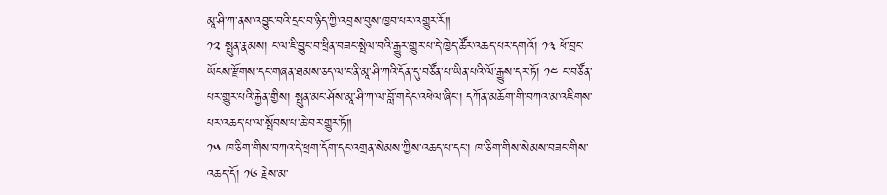མཱ་ཤི་ཀ་ནས་འབྱུང་བའི་དྲང་བ་ཉིད་ཀྱི་འབྲས་བུས་ཁྱབ་པར་འགྱུར་རོ༎
༡༢ སྤུན་རྣམས། ང་ལ་ཇི་བྱུང་བ་ཕྲིན་བཟང་སྤེལ་བའི་རྒྱུར་གྱུར་པ་དེ་ཁྱེད་ཚོར་འཆད་པར་དགའོ། ༡༣ ཕོ་བྲང་ཡོངས་རྫོགས་དང་གཞན་ཐམས་ཅད་ལ་ང་ནི་མཱ་ཤི་ཀའི་དོན་དུ་བཙོན་པ་ཡིན་པའི་ལོ་རྒྱུས་དར་ཏོ། ༡༤ ང་བཙོན་པར་གྱུར་པའི་རྐྱེན་གྱིས། སྤུན་མང་ཤོས་མཱ་ཤི་ཀ་ལ་བློ་གདེང་འཕེལ་ཞིང་། དཀོན་མཆོག་གི་བཀའ་མ་འཇིགས་པར་འཆད་པ་ལ་སྤོབས་པ་ཆེ་བར་གྱུར་ཏོ༎
༡༥ ཁ་ཅིག་གིས་བཀའ་དེ་ཕྲག་དོག་དང་འགྲན་སེམས་ཀྱིས་འཆད་པ་དང་། ཁ་ཅིག་གིས་སེམས་བཟང་གིས་འཆད་དོ། ༡༦ རྗེས་མ་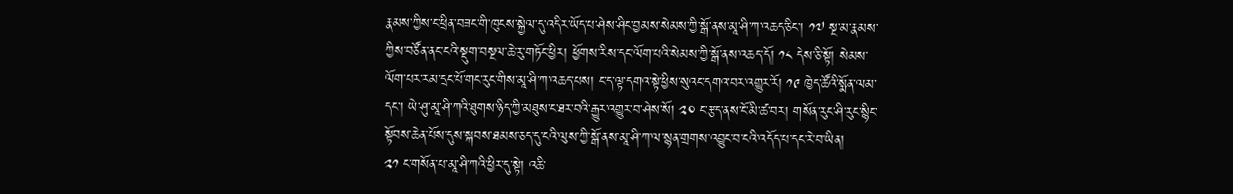རྣམས་ཀྱིས་ང་ཕྲིན་བཟང་གི་ཁུངས་སྐྱེལ་དུ་འདིར་ཡོད་པ་ཤེས་ཤིང་བྱམས་སེམས་ཀྱི་སྒོ་ནས་མཱ་ཤི་ཀ་འཆད་ཅིང་། ༡༧ སྔ་མ་རྣམས་ཀྱིས་བཙོན་ནང་ངའི་སྡུག་བསྔལ་ཆེ་རུ་གཏོང་ཕྱིར། ཕྱོགས་རིས་དང་ལོག་པའི་སེམས་ཀྱི་སྒོ་ནས་འཆད་དོ། ༡༨ དེས་ཅི་སྟོ། སེམས་ལོག་པར་རམ་དྲང་པོ་གང་རུང་གིས་མཱ་ཤི་ཀ་འཆད་པས། ང་ད་ལྟ་དགའ་སྟེ་ཕྱིས་སུའང་དགའ་བར་འགྱུར་རོ། ༡༩ ཁྱེད་ཚོའི་སྨོན་ལམ་དང་། ཡེ་ཤུ་མཱ་ཤི་ཀའི་ཐུགས་ཉིད་ཀྱི་མཐུས་ང་ཐར་བའི་རྒྱུར་འགྱུར་བ་ཤེས་སོ། ༢༠ ང་རྩད་ནས་ངོ་མི་ཚ་བར། གསོན་རུང་ཤི་རུང་སྙིང་སྟོབས་ཆེན་པོས་དུས་སྐབས་ཐམས་ཅད་དུ་ངའི་ལུས་ཀྱི་སྒོ་ནས་མཱ་ཤི་ཀ་ལ་སྙན་གྲགས་འབྱུང་བ་ངའི་འདོད་པ་དང་རེ་བ་ཡིན།
༢༡ ང་གསོན་པ་མཱ་ཤི་ཀའི་ཕྱིར་དུ་སྟེ། འཆི་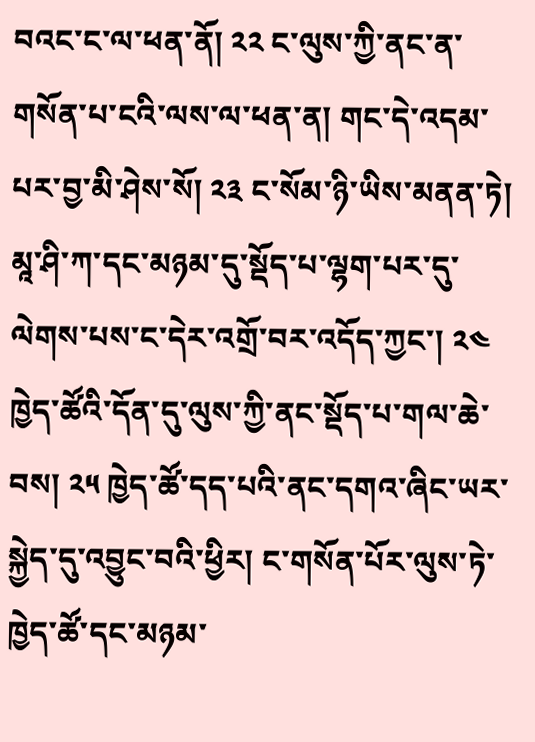བའང་ང་ལ་ཕན་ནོ། ༢༢ ང་ལུས་ཀྱི་ནང་ན་གསོན་པ་ངའི་ལས་ལ་ཕན་ན། གང་དེ་འདམ་པར་བྱ་མི་ཤེས་སོ། ༢༣ ང་སོམ་ཉི་ཡིས་མནན་ཏེ། མཱ་ཤི་ཀ་དང་མཉམ་དུ་སྡོད་པ་ལྷག་པར་དུ་ལེགས་པས་ང་དེར་འགྲོ་བར་འདོད་ཀྱང་། ༢༤ ཁྱེད་ཚོའི་དོན་དུ་ལུས་ཀྱི་ནང་སྡོད་པ་གལ་ཆེ་བས། ༢༥ ཁྱེད་ཚོ་དད་པའི་ནང་དགའ་ཞིང་ཡར་སྐྱེད་དུ་འབྱུང་བའི་ཕྱིར། ང་གསོན་པོར་ལུས་ཏེ་ཁྱེད་ཚོ་དང་མཉམ་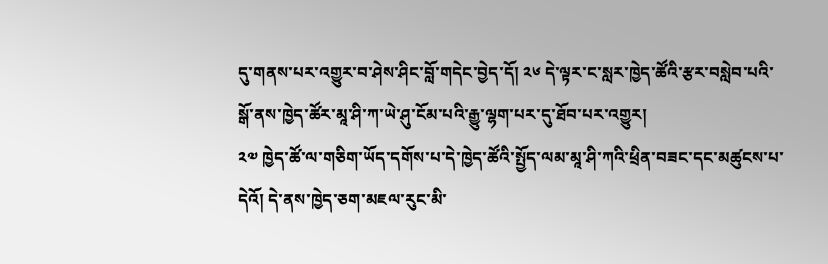དུ་གནས་པར་འགྱུར་བ་ཤེས་ཤིང་བློ་གདེང་བྱེད་དོ། ༢༦ དེ་ལྟར་ང་སླར་ཁྱེད་ཚོའི་རྩར་བསླེབ་པའི་སྒོ་ནས་ཁྱེད་ཚོར་མཱ་ཤི་ཀ་ཡེ་ཤུ་ངོམ་པའི་རྒྱུ་ལྷག་པར་དུ་ཐོབ་པར་འགྱུར།
༢༧ ཁྱེད་ཚོ་ལ་གཅིག་ཡོད་དགོས་པ་དེ་ཁྱེད་ཚོའི་སྤྱོད་ལམ་མཱ་ཤི་ཀའི་ཕྲིན་བཟང་དང་མཚུངས་པ་དེའོ། དེ་ནས་ཁྱེད་ཅག་མཇལ་རུང་མི་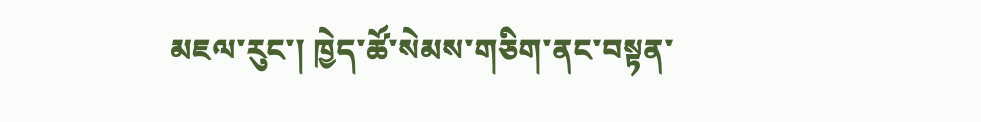མཇལ་རུང་། ཁྱེད་ཚོ་སེམས་གཅིག་ནང་བསྟན་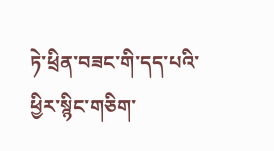ཏེ་ཕྲིན་བཟང་གི་དད་པའི་ཕྱིར་སྙིང་གཅིག་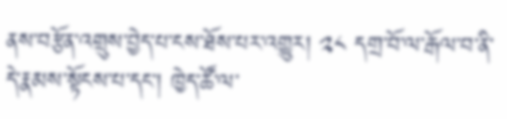ནས་བརྩོན་འགྲུས་བྱེད་པ་ངས་ཐོས་པར་འགྱུར། ༢༨ དགྲ་བོ་ལ་རྒོལ་བ་ནི་དེ་རྣམས་སྟོངས་པ་དང་། ཁྱེད་ཚོ་ལ་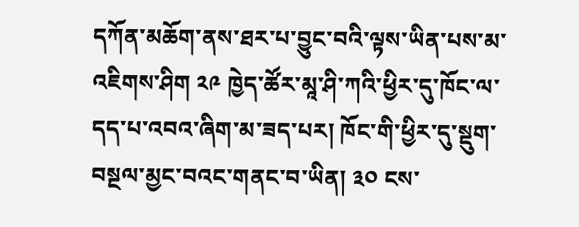དཀོན་མཆོག་ནས་ཐར་པ་བྱུང་བའི་ལྟས་ཡིན་པས་མ་འཇིགས་ཤིག ༢༩ ཁྱེད་ཚོར་མཱ་ཤི་ཀའི་ཕྱིར་དུ་ཁོང་ལ་དད་པ་འབའ་ཞིག་མ་ཟད་པར། ཁོང་གི་ཕྱིར་དུ་སྡུག་བསྔལ་མྱང་བའང་གནང་བ་ཡིན། ༣༠ ངས་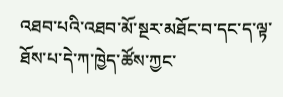འཐབ་པའི་འཐབ་མོ་སྔར་མཐོང་བ་དང་ད་ལྟ་ཐོས་པ་དེ་ཀ་ཁྱེད་ཚོས་ཀྱང་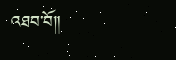འཐབ་བོ༎